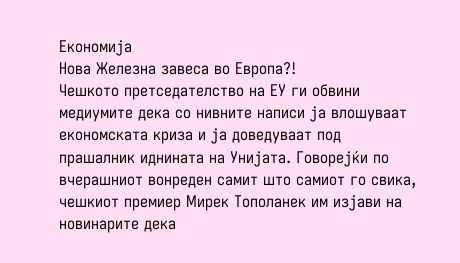Економија
Нова Железна завеса во Европа?!
Чешкото претседателство на ЕУ ги обвини медиумите дека со нивните написи ја влошуваат економската криза и ја доведуваат под прашалник иднината на Унијата. Говорејќи по вчерашниот вонреден самит што самиот го свика, чешкиот премиер Мирек Тополанек им изјави на новинарите дека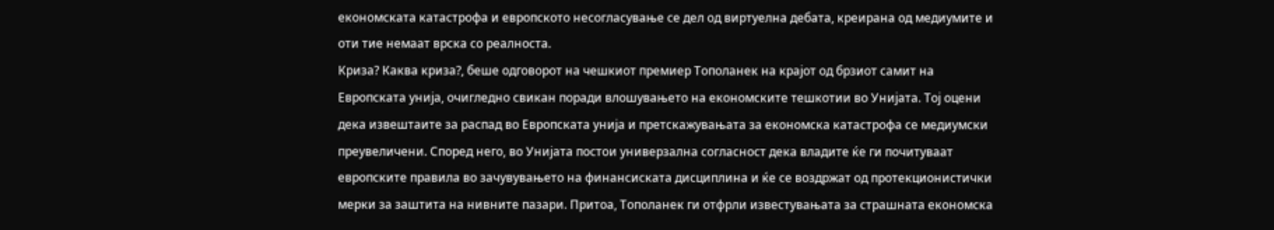економската катастрофа и европското несогласување се дел од виртуелна дебата, креирана од медиумите и оти тие немаат врска со реалноста.
Криза? Каква криза?, беше одговорот на чешкиот премиер Тополанек на крајот од брзиот самит на Европската унија, очигледно свикан поради влошувањето на економските тешкотии во Унијата. Тој оцени дека извештаите за распад во Европската унија и претскажувањата за економска катастрофа се медиумски преувеличени. Според него, во Унијата постои универзална согласност дека владите ќе ги почитуваат европските правила во зачувувањето на финансиската дисциплина и ќе се воздржат од протекционистички мерки за заштита на нивните пазари. Притоа, Тополанек ги отфрли известувањата за страшната економска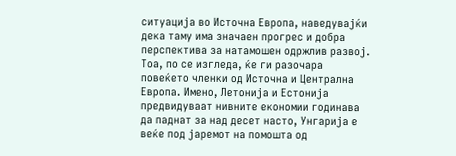ситуација во Источна Европа, наведувајќи дека таму има значаен прогрес и добра перспектива за натамошен одржлив развој. Тоа, по се изгледа, ќе ги разочара повеќето членки од Источна и Централна Европа. Имено, Летонија и Естонија предвидуваат нивните економии годинава да паднат за над десет насто, Унгарија е веќе под јаремот на помошта од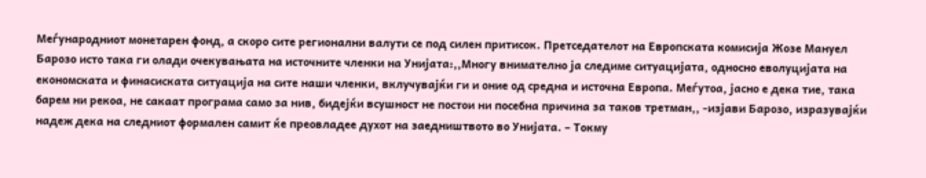Меѓународниот монетарен фонд, а скоро сите регионални валути се под силен притисок. Претседателот на Европската комисија Жозе Мануел Барозо исто така ги олади очекувањата на источните членки на Унијата:,,Многу внимателно ја следиме ситуацијата, односно еволуцијата на економската и финасиската ситуација на сите наши членки, вклучувајќи ги и оние од средна и источна Европа. Меѓутоа, јасно е дека тие, така барем ни рекоа, не сакаат програма само за нив, бидејќи всушност не постои ни посебна причина за таков третман,, -изјави Барозо, изразувајќи надеж дека на следниот формален самит ќе преовладее духот на заедништвото во Унијата. – Токму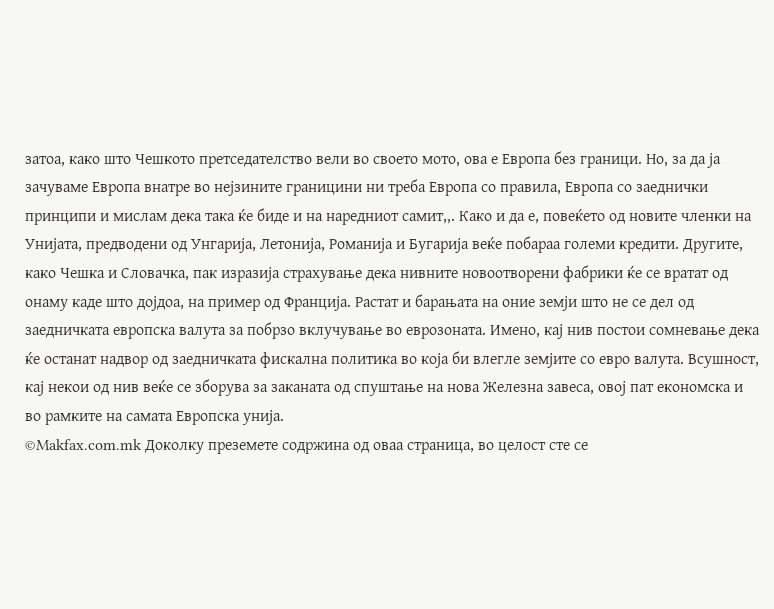затоа, како што Чешкото претседателство вели во своето мото, ова е Европа без граници. Но, за да ја зачуваме Европа внатре во нејзините границини ни треба Европа со правила, Европа со заеднички принципи и мислам дека така ќе биде и на наредниот самит,,. Како и да е, повеќето од новите членки на Унијата, предводени од Унгарија, Летонија, Романија и Бугарија веќе побараа големи кредити. Другите, како Чешка и Словачка, пак изразија страхување дека нивните новоотворени фабрики ќе се вратат од онаму каде што дојдоа, на пример од Франција. Растат и барањата на оние земји што не се дел од заедничката европска валута за побрзо вклучување во еврозоната. Имено, кај нив постои сомневање дека ќе останат надвор од заедничката фискална политика во која би влегле земјите со евро валута. Всушност, кај некои од нив веќе се зборува за заканата од спуштање на нова Железна завеса, овој пат економска и во рамките на самата Европска унија.
©Makfax.com.mk Доколку преземете содржина од оваа страница, во целост сте се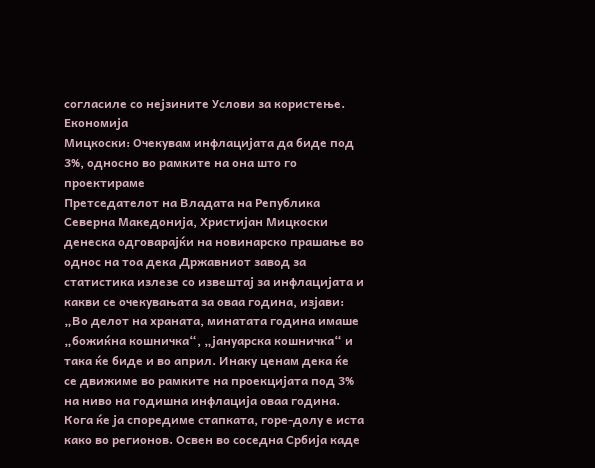согласиле со нејзините Услови за користење.
Економија
Мицкоски: Очекувам инфлацијата да биде под 3%, односно во рамките на она што го проектираме
Претседателот на Владата на Република Северна Македонија, Христијан Мицкоски денеска одговарајќи на новинарско прашање во однос на тоа дека Државниот завод за статистика излезе со извештај за инфлацијата и какви се очекувањата за оваа година, изјави:
„Во делот на храната, минатата година имаше „божиќна кошничка“, „јануарска кошничка“ и така ќе биде и во април. Инаку ценам дека ќе се движиме во рамките на проекцијата под 3% на ниво на годишна инфлација оваа година. Кога ќе ја споредиме стапката, горе-долу е иста како во регионов. Освен во соседна Србија каде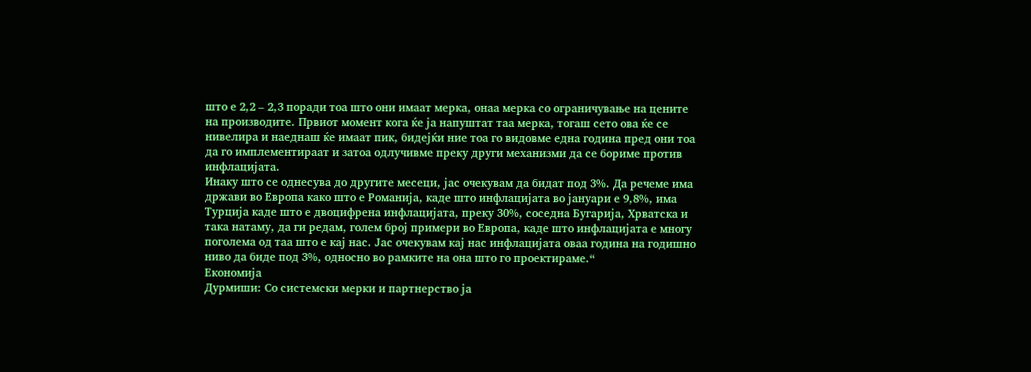што е 2,2 – 2,3 поради тоа што они имаат мерка, онаа мерка со ограничување на цените на производите. Првиот момент кога ќе ја напуштат таа мерка, тогаш сето ова ќе се нивелира и наеднаш ќе имаат пик, бидејќи ние тоа го видовме една година пред они тоа да го имплементираат и затоа одлучивме преку други механизми да се бориме против инфлацијата.
Инаку што се однесува до другите месеци, јас очекувам да бидат под 3%. Да речеме има држави во Европа како што е Романија, каде што инфлацијата во јануари е 9,8%, има Турција каде што е двоцифрена инфлацијата, преку 30%, соседна Бугарија, Хрватска и така натаму, да ги редам, голем број примери во Европа, каде што инфлацијата е многу поголема од таа што е кај нас. Јас очекувам кај нас инфлацијата оваа година на годишно ниво да биде под 3%, односно во рамките на она што го проектираме.“
Економија
Дурмиши: Со системски мерки и партнерство ја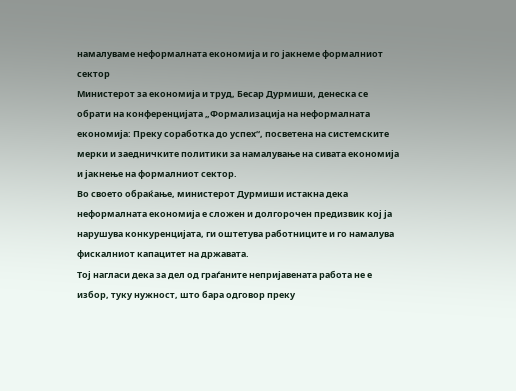намалуваме неформалната економија и го јакнеме формалниот сектор
Министерот за економија и труд, Бесар Дурмиши, денеска се обрати на конференцијата „Формализација на неформалната економија: Преку соработка до успех“, посветена на системските мерки и заедничките политики за намалување на сивата економија и јакнење на формалниот сектор.
Во своето обраќање, министерот Дурмиши истакна дека неформалната економија е сложен и долгорочен предизвик кој ја нарушува конкуренцијата, ги оштетува работниците и го намалува фискалниот капацитет на државата.
Тој нагласи дека за дел од граѓаните непријавената работа не е избор, туку нужност, што бара одговор преку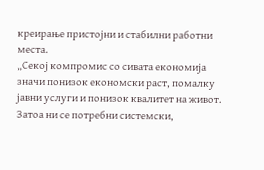креирање пристојни и стабилни работни места.
„Секој компромис со сивата економија значи понизок економски раст, помалку јавни услуги и понизок квалитет на живот. Затоа ни се потребни системски,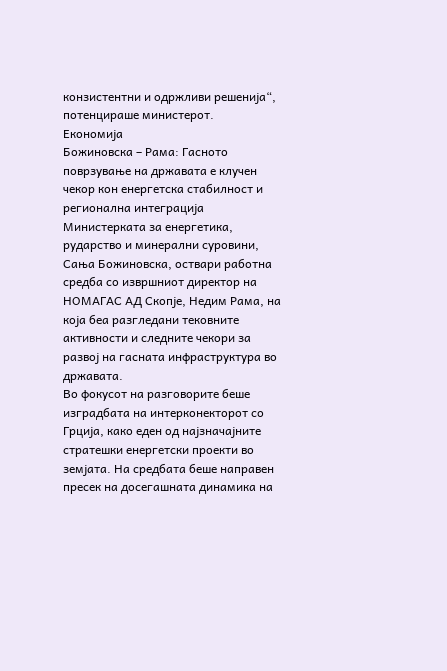конзистентни и одржливи решенија“, потенцираше министерот.
Економија
Божиновска – Рама: Гасното поврзување на државата е клучен чекор кон енергетска стабилност и регионална интеграција
Министерката за енергетика, рударство и минерални суровини, Сања Божиновска, оствари работна средба со извршниот директор на НОМАГАС АД Скопје, Недим Рама, на која беа разгледани тековните активности и следните чекори за развој на гасната инфраструктура во државата.
Во фокусот на разговорите беше изградбата на интерконекторот со Грција, како еден од најзначајните стратешки енергетски проекти во земјата. На средбата беше направен пресек на досегашната динамика на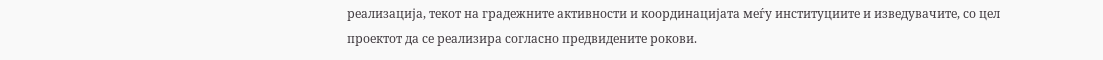реализација, текот на градежните активности и координацијата меѓу институциите и изведувачите, со цел проектот да се реализира согласно предвидените рокови.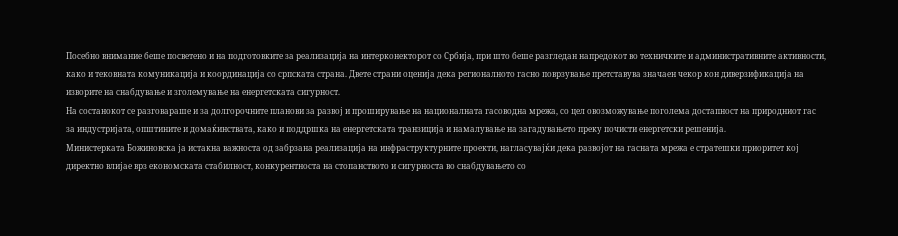Посебно внимание беше посветено и на подготовките за реализација на интерконекторот со Србија, при што беше разгледан напредокот во техничките и административните активности, како и тековната комуникација и координација со српската страна. Двете страни оценија дека регионалното гасно поврзување претставува значаен чекор кон диверзификација на изворите на снабдување и зголемување на енергетската сигурност.
На состанокот се разговараше и за долгорочните планови за развој и проширување на националната гасоводна мрежа, со цел овозможување поголема достапност на природниот гас за индустријата, општините и домаќинствата, како и поддршка на енергетската транзиција и намалување на загадувањето преку почисти енергетски решенија.
Министерката Божиновска ја истакна важноста од забрзана реализација на инфраструктурните проекти, нагласувајќи дека развојот на гасната мрежа е стратешки приоритет кој директно влијае врз економската стабилност, конкурентноста на стопанството и сигурноста во снабдувањето со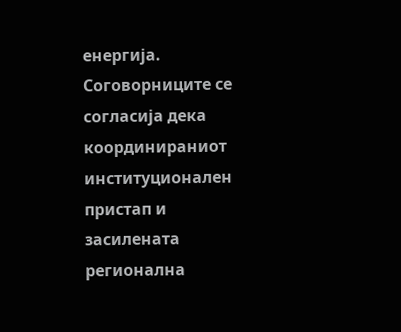енергија.
Соговорниците се согласија дека координираниот институционален пристап и засилената регионална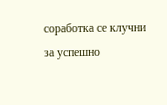соработка се клучни за успешно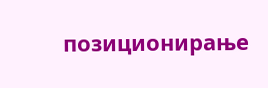позиционирање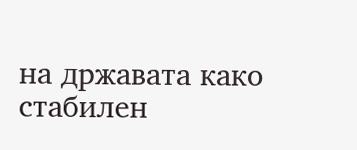на државата како стабилен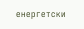енергетски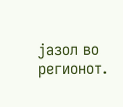јазол во регионот.